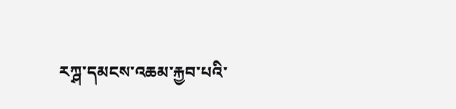རཀྴ་དམངས་འཆམ་རྐྱབ་པའི་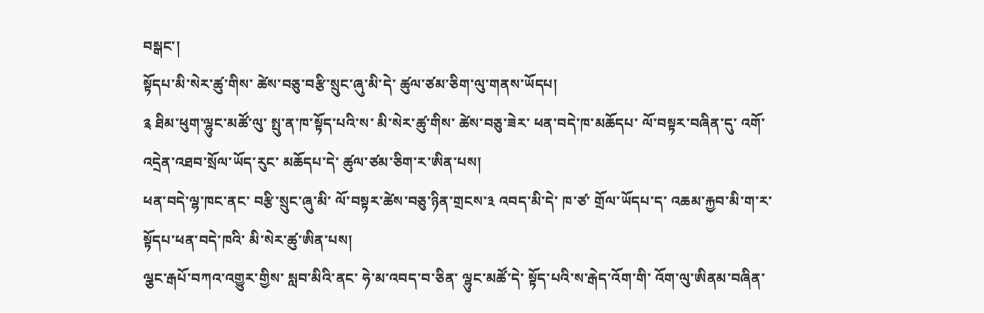བསྒང་།
སྟོདཔ་མི་སེར་ཚུ་གིས་ ཚེས་བཅུ་བརྩི་སྲུང་ཞུ་མི་དེ་ ཚུལ་ཙམ་ཅིག་ལུ་གནས་ཡོདཔ།
༉ ཐིམ་ཕུག་ལྷུང་མཚོ་ལུ་ སྤུ་ན་ཁ་སྟོད་པའི་ས་ མི་སེར་ཚུ་གིས་ ཚེས་བཅུ་ཟེར་ ཕན་བདེ་ཁ་མཆོདཔ་ ལོ་བསྟར་བཞིན་དུ་ འགོ་འདྲེན་འཐབ་སྲོལ་ཡོད་རུང་ མཆོདཔ་དེ་ ཚུལ་ཙམ་ཅིག་ར་ཨིན་པས།
ཕན་བདེ་ལྷ་ཁང་ནང་ བརྩི་སྲུང་ཞུ་མི་ ལོ་བསྟར་ཚེས་བཅུ་ཉིན་གྲངས་༣ འབད་མི་དེ་ ཁ་ཙ་ གྲོལ་ཡོདཔ་ད་ འཆམ་རྐྱབ་མི་ག་ར་ སྟོདཔ་ཕན་བདེ་ཁའི་ མི་སེར་ཚུ་ཨིན་པས།
ལྕང་རྒཔོ་བཀའ་འགྱུར་གྱིས་ སླབ་མིའི་ནང་ ཧེ་མ་འབད་བ་ཅིན་ ལྷུང་མཚོ་དེ་ སྟོད་པའི་ས་རྒེད་འོག་གི་ འོག་ལུ་ཨིནམ་བཞིན་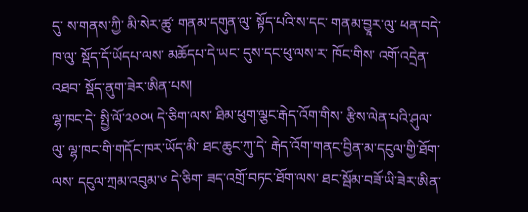དུ་ ས་གནས་ཀྱི་ མི་སེར་ཚུ་ གནམ་དགུན་ལུ་ སྟོད་པའི་ས་དང་ གནམ་བྱཱར་ལུ་ ཕན་བདེ་ཁ་ལུ་ སྡོད་དོ་ཡོདཔ་ལས་ མཆོདཔ་དེ་ཡང་ དུས་དང་ཕུ་ལས་ར་ ཁོང་གིས་ འགོ་འདྲེན་འཐབ་ སྡོད་ནུག་ཟེར་ཨིན་པས།
ལྷ་ཁང་དེ་ སྤྱི་ལོ་༢༠༠༥ དེ་ཅིག་ལས་ ཐིམ་ཕུག་ལྕང་རྒེད་འོག་གིས་ རྩིས་ལེན་པའི་ཤུལ་ལུ་ ལྷ་ཁང་གི་གདོང་ཁར་ཡོད་མི་ ཐང་ཆུང་ཀུ་དེ་ རྒེད་འོག་གནང་བྱིན་མ་དངུལ་གྱི་ཐོག་ལས་ དངུལ་ཀྲམ་འབུམ་༦ དེ་ཅིག་ ཟད་འགྲོ་བཏང་ཐོག་ལས་ ཐང་སྦོམ་བཟོ་ཡི་ཟེར་ཨིན་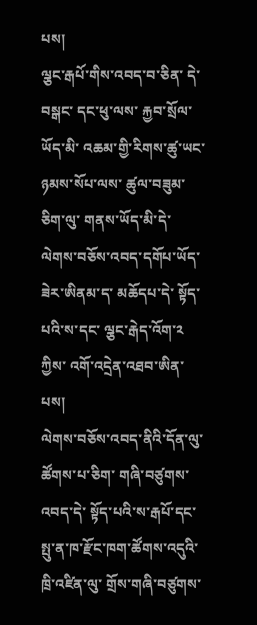པས།
ལྕང་རྒཔོ་གིས་འབད་བ་ཅིན་ དེ་བསྒང་ དང་ཕུ་ལས་ རྐྱབ་སྲོལ་ཡོད་མི་ འཆམ་གྱི་རིགས་ཚུ་ཡང་ ཉམས་སོཔ་ལས་ ཚུལ་བཟུམ་ཅིག་ལུ་ གནས་ཡོད་མི་དེ་ ལེགས་བཅོས་འབད་དགོཔ་ཡོད་ཟེར་ཨིནམ་ད་ མཆོདཔ་དེ་ སྟོད་པའི་ས་དང་ ལྕང་རྒེད་འོག་༢ ཀྱིས་ འགོ་འདྲེན་འཐབ་ཨིན་པས།
ལེགས་བཅོས་འབད་ནིའི་དོན་ལུ་ ཚོགས་པ་ཅིག་ གཞི་བཙུགས་འབད་དེ་ སྟོད་པའི་ས་རྒཔོ་དང་ སྤུ་ན་ཁ་རྫོང་ཁག་ཚོགས་འདུའི་ ཁྲི་འཛིན་ལུ་ གྲོས་གཞི་བཙུགས་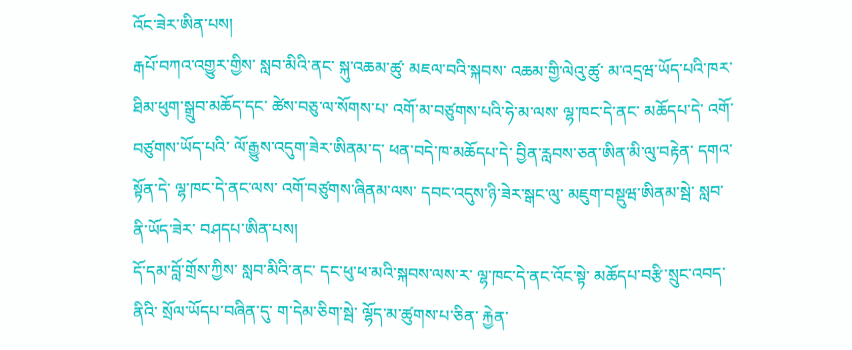འོང་ཟེར་ཨིན་པས།
རྒཔོ་བཀའ་འགྱུར་གྱིས་ སླབ་མིའི་ནང་ སྐུ་འཆམ་ཚུ་ མཇལ་བའི་སྐབས་ འཆམ་གྱི་ལེའུ་ཚུ་ མ་འདྲཝ་ཡོད་པའི་ཁར་ ཐིམ་ཕུག་སྒྲུབ་མཆོད་དང་ ཚེས་བཅུ་ལ་སོགས་པ་ འགོ་མ་བཙུགས་པའི་ཧེ་མ་ལས་ ལྷ་ཁང་དེ་ནང་ མཆོདཔ་དེ་ འགོ་བཙུགས་ཡོད་པའི་ ལོ་རྒྱུས་འདུག་ཟེར་ཨིནམ་ད་ ཕན་བདེ་ཁ་མཆོདཔ་དེ་ བྱིན་རླབས་ཅན་ཨིན་མི་ལུ་བརྟེན་ དགའ་སྟོན་དེ་ ལྷ་ཁང་དེ་ནང་ལས་ འགོ་བཙུགས་ཞིནམ་ལས་ དབང་འདུས་ཉི་ཟེར་སྒང་ལུ་ མཇུག་བསྡུཝ་ཨིནམ་སྦེ་ སླབ་ནི་ཡོད་ཟེར་ བཤདཔ་ཨིན་པས།
དོ་དམ་བློ་གྲོས་ཀྱིས་ སླབ་མིའི་ནང་ དང་ཕུ་ཕ་མའི་སྐབས་ལས་ར་ ལྷ་ཁང་དེ་ནང་འོང་སྟེ་ མཆོདཔ་བརྩི་སྲུང་འབད་ནིའི་ སྲོལ་ཡོདཔ་བཞིན་དུ་ ག་དེམ་ཅིག་སྦེ་ ལྷོད་མ་ཚུགས་པ་ཅིན་ རྐྱེན་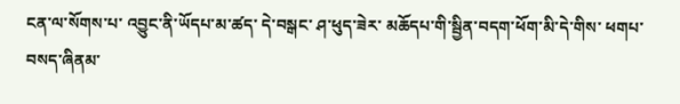ངན་ལ་སོགས་པ་ འབྱུང་ནི་ཡོདཔ་མ་ཚད་ དེ་བསྒང་ ཤ་ཕུད་ཟེར་ མཆོདཔ་གི་སྦྱིན་བདག་ཕོག་མི་དེ་གིས་ ཕགཔ་བསད་ཞིནམ་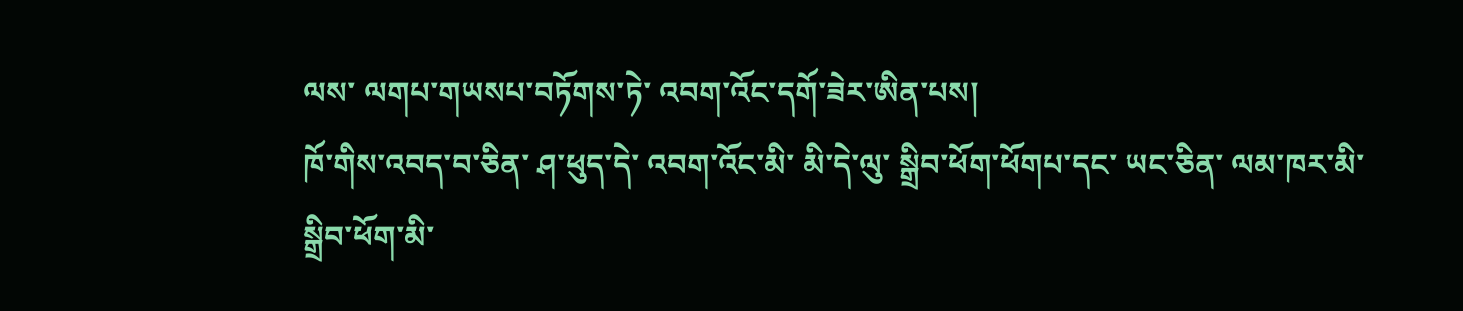ལས་ ལགཔ་གཡསཔ་བཏོགས་ཏེ་ འབག་འོང་དགོ་ཟེར་ཨིན་པས།
ཁོ་གིས་འབད་བ་ཅིན་ ཤ་ཕུད་དེ་ འབག་འོང་མི་ མི་དེ་ལུ་ སྒྲིབ་ཕོག་ཕོགཔ་དང་ ཡང་ཅིན་ ལམ་ཁར་མི་སྒྲིབ་ཕོག་མི་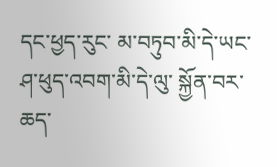དང་ཕྱད་རུང་ མ་བཏུབ་མི་དེ་ཡང་ ཤ་ཕུད་འབག་མི་དེ་ལུ་ སྐྱོན་བར་ཆད་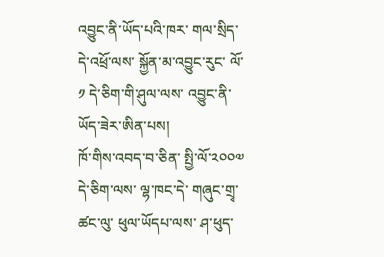འབྱུང་ནི་ཡོད་པའི་ཁར་ གལ་སྲིད་ དེ་འཕྲོ་ལས་ སྐྱོན་མ་འབྱུང་རུང་ ལོ་༡ དེ་ཅིག་གི་ཤུལ་ལས་ འབྱུང་ནི་ཡོད་ཟེར་ཨིན་པས།
ཁོ་གིས་འབད་བ་ཅིན་ སྤྱི་ལོ་༢༠༠༧ དེ་ཅིག་ལས་ ལྷ་ཁང་དེ་ གཞུང་གྲྭ་ཚང་ལུ་ ཕུལ་ཡོདཔ་ལས་ ཤ་ཕུད་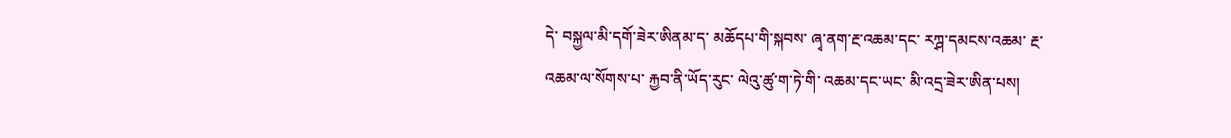དེ་ བསྐྱལ་མི་དགོ་ཟེར་ཨིནམ་ད་ མཆོདཔ་གི་སྐབས་ ཞྭ་ནག་རྔ་འཆམ་དང་ རཀྴ་དམངས་འཆམ་ རྔ་འཆམ་ལ་སོགས་པ་ རྐྱབ་ནི་ཡོད་རུང་ ལེའུ་ཚུ་ག་ཏེ་གི་ འཆམ་དང་ཡང་ མི་འདྲ་ཟེར་ཨིན་པས།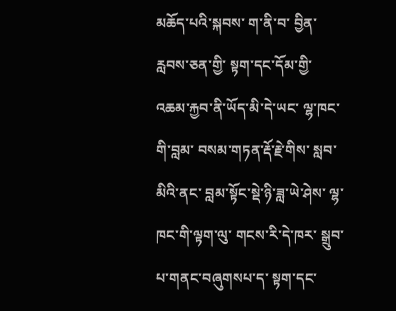མཆོད་པའི་སྐབས་ ག་ནི་བ་ བྱིན་རླབས་ཅན་གྱི་ སྟག་དང་དོམ་གྱི་ འཆམ་རྐྱབ་ནི་ཡོད་མི་དེ་ཡང་ ལྷ་ཁང་གི་བླམ་ བསམ་གཏན་རྡོ་རྗེ་གིས་ སླབ་མིའི་ནང་ བླམ་སྟོང་སྡེ་ཉི་ཟླ་ཡེ་ཤེས་ ལྷ་ཁང་གི་ལྟག་ལུ་ གངས་རི་དེ་ཁར་ སྒྲུབ་པ་གནང་བཞུགསཔ་ད་ སྟག་དང་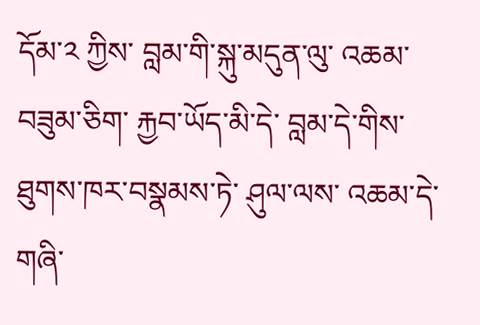དོམ་༢ ཀྱིས་ བླམ་གི་སྐུ་མདུན་ལུ་ འཆམ་བཟུམ་ཅིག་ རྐྱབ་ཡོད་མི་དེ་ བླམ་དེ་གིས་ ཐུགས་ཁར་བསྣམས་ཏེ་ ཤུལ་ལས་ འཆམ་དེ་ གཞི་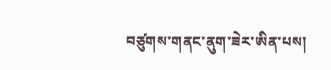བཙུགས་གནང་ནུག་ཟེར་ཨིན་པས།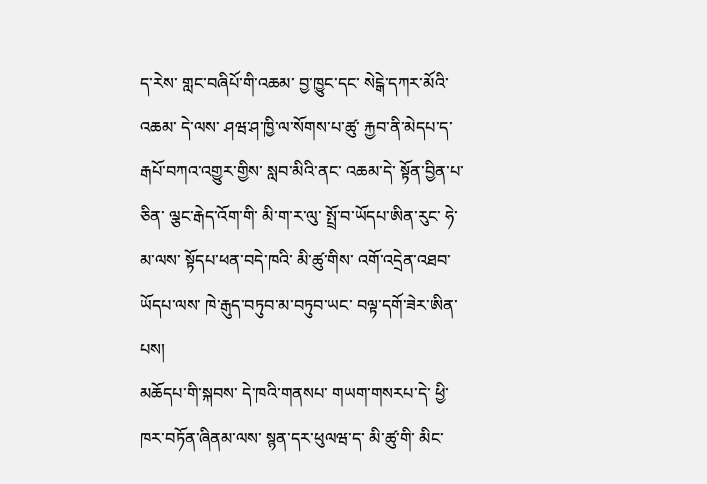ད་རེས་ གླང་བཞིཔོ་གི་འཆམ་ བྱ་ཁྱུང་དང་ སེངྒེ་དཀར་མོའི་འཆམ་ དེ་ལས་ ཤཝ་ཤ་ཁྱི་ལ་སོགས་པ་ཚུ་ རྐྱབ་ནི་མེདཔ་ད་ རྒཔོ་བཀའ་འགྱུར་གྱིས་ སླབ་མིའི་ནང་ འཆམ་དེ་ སྟོན་བྱིན་པ་ཅིན་ ལྕང་རྒེད་འོག་གི་ མི་ག་ར་ལུ་ སྤྲོ་བ་ཡོདཔ་ཨིན་རུང་ ཧེ་མ་ལས་ སྟོདཔ་ཕན་བདེ་ཁའི་ མི་ཚུ་གིས་ འགོ་འདྲེན་འཐབ་ཡོདཔ་ལས་ ཁེ་རྒུད་བཏུབ་མ་བཏུབ་ཡང་ བལྟ་དགོ་ཟེར་ཨིན་པས།
མཆོདཔ་གི་སྐབས་ དེ་ཁའི་གནསཔ་ གཡག་གསརཔ་དེ་ ཕྱི་ཁར་བཏོན་ཞིནམ་ལས་ སྙན་དར་ཕུལཝ་ད་ མི་ཚུ་གི་ མིང་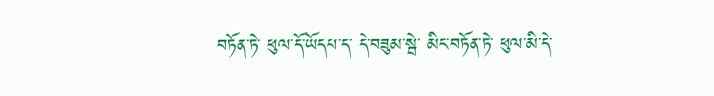བཏོན་ཏེ་ ཕུལ་དོ་ཡོདཔ་ད་ དེ་བཟུམ་སྦེ་ མིང་བཏོན་ཏེ་ ཕུལ་མི་དེ་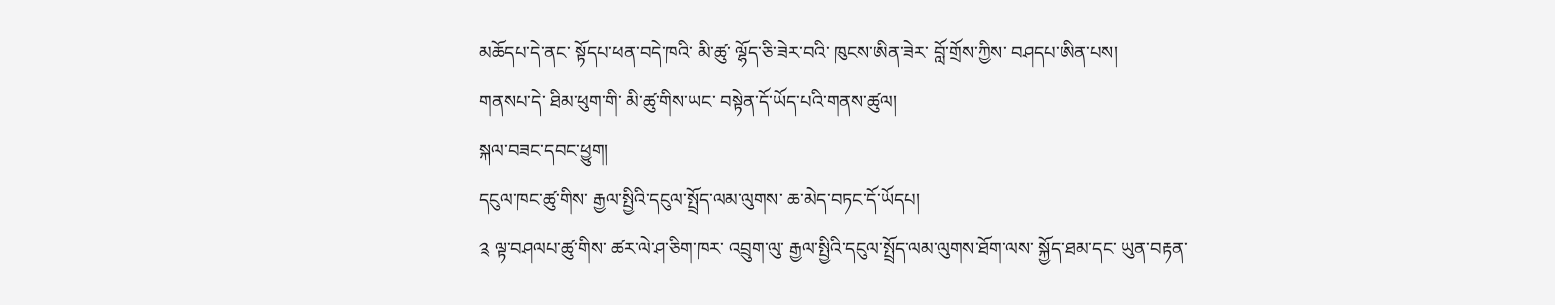མཆོདཔ་དེ་ནང་ སྟོདཔ་ཕན་བདེ་ཁའི་ མི་ཚུ་ ལྷོད་ཅི་ཟེར་བའི་ ཁུངས་ཨིན་ཟེར་ བློ་གྲོས་ཀྱིས་ བཤདཔ་ཨིན་པས།
གནསཔ་དེ་ ཐིམ་ཕུག་གི་ མི་ཚུ་གིས་ཡང་ བསྟེན་དོ་ཡོད་པའི་གནས་ཚུལ།
སྐལ་བཟང་དབང་ཕྱུག།
དངུལ་ཁང་ཚུ་གིས་ རྒྱལ་སྤྱིའི་དངུལ་སྤྲོད་ལམ་ལུགས་ ཆ་མེད་བཏང་དོ་ཡོདཔ།
༉ ལྟ་བཤལཔ་ཚུ་གིས་ ཚར་ལེ་ཤ་ཅིག་ཁར་ འབྲུག་ལུ་ རྒྱལ་སྤྱིའི་དངུལ་སྤྲོད་ལམ་ལུགས་ཐོག་ལས་ སྐྱོད་ཐམ་དང་ ཡུན་བརྟན་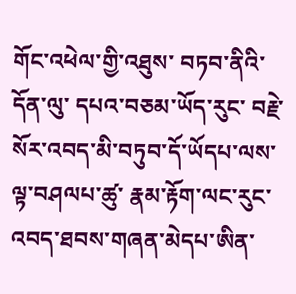གོང་འཕེལ་གྱི་འཐུས་ བཏབ་ནིའི་དོན་ལུ་ དཔའ་བཅམ་ཡོད་རུང་ བརྗེ་སོར་འབད་མི་བཏུབ་དོ་ཡོདཔ་ལས་ ལྟ་བཤལཔ་ཚུ་ རྣམ་རྟོག་ལང་རུང་ འབད་ཐབས་གཞན་མེདཔ་ཨིན་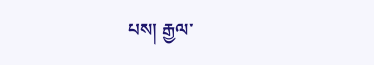པས། རྒྱལ་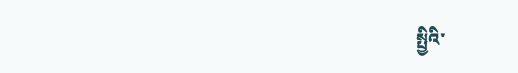སྤྱིའི་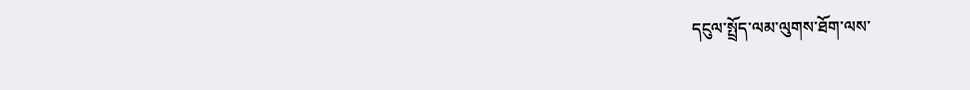དངུལ་སྤྲོད་ལམ་ལུགས་ཐོག་ལས་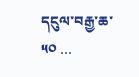དངུལ་བརྒྱ་ཆ་༥༠ …